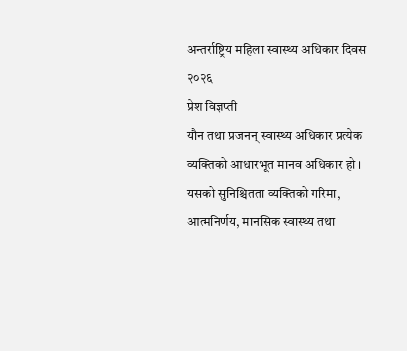अन्तर्राष्ट्रिय महिला स्वास्थ्य अधिकार दिवस २०२६
प्रेश विज्ञप्ती
यौन तथा प्रजनन् स्वास्थ्य अधिकार प्रत्येक व्यक्तिको आधारभूत मानव अधिकार हो । यसको सुनिश्चितता व्यक्तिको गरिमा, आत्मनिर्णय, मानसिक स्वास्थ्य तथा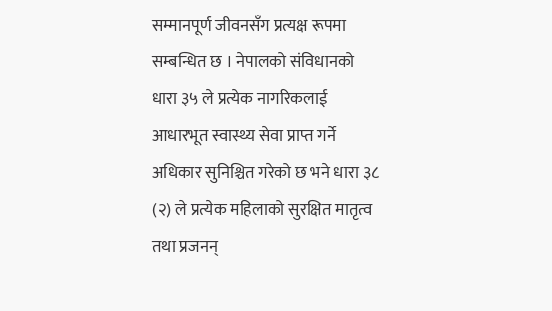सम्मानपूर्ण जीवनसँग प्रत्यक्ष रूपमा सम्बन्धित छ । नेपालको संविधानको धारा ३५ ले प्रत्येक नागरिकलाई आधारभूत स्वास्थ्य सेवा प्राप्त गर्ने अधिकार सुनिश्चित गरेको छ भने धारा ३८ (२) ले प्रत्येक महिलाको सुरक्षित मातृत्व तथा प्रजनन्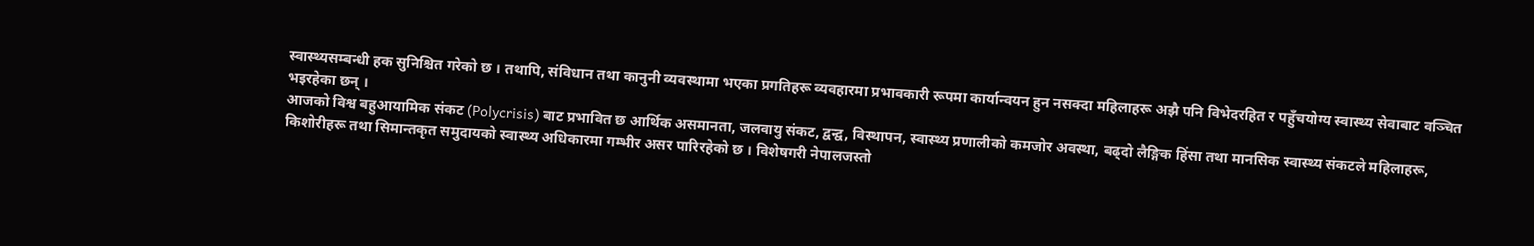स्वास्थ्यसम्बन्धी हक सुनिश्चित गरेको छ । तथापि, संविधान तथा कानुनी व्यवस्थामा भएका प्रगतिहरू व्यवहारमा प्रभावकारी रूपमा कार्यान्वयन हुन नसक्दा महिलाहरू अझै पनि विभेदरहित र पहुँचयोग्य स्वास्थ्य सेवाबाट वञ्चित भइरहेका छन् ।
आजको विश्व बहुआयामिक संकट (Polycrisis) बाट प्रभावित छ आर्थिक असमानता, जलवायु संकट, द्वन्द्व, विस्थापन, स्वास्थ्य प्रणालीको कमजोर अवस्था, बढ्दो लैङ्गिक हिंसा तथा मानसिक स्वास्थ्य संकटले महिलाहरू, किशोरीहरू तथा सिमान्तकृत समुदायको स्वास्थ्य अधिकारमा गम्भीर असर पारिरहेको छ । विशेषगरी नेपालजस्तो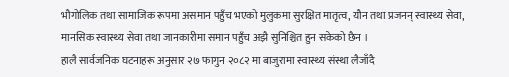भौगोलिक तथा सामाजिक रूपमा असमान पहुँच भएको मुलुकमा सुरक्षित मातृत्व, यौन तथा प्रजनन् स्वास्थ्य सेवा, मानसिक स्वास्थ्य सेवा तथा जानकारीमा समान पहुँच अझै सुनिश्चित हुन सकेको छैन ।
हालै सार्वजनिक घटनाहरू अनुसार २७ फागुन २०८२ मा बाजुरामा स्वास्थ्य संस्था लैजाँदै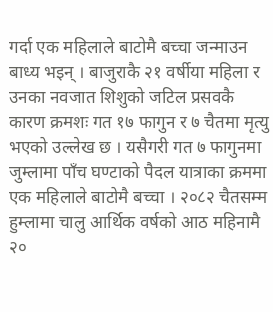गर्दा एक महिलाले बाटोमै बच्चा जन्माउन बाध्य भइन् । बाजुराकै २१ वर्षीया महिला र उनका नवजात शिशुको जटिल प्रसवकै कारण क्रमशः गत १७ फागुन र ७ चैतमा मृत्यु भएको उल्लेख छ । यसैगरी गत ७ फागुनमा जुम्लामा पाँच घण्टाको पैदल यात्राका क्रममा एक महिलाले बाटोमै बच्चा । २०८२ चैतसम्म हुम्लामा चालु आर्थिक वर्षको आठ महिनामै २०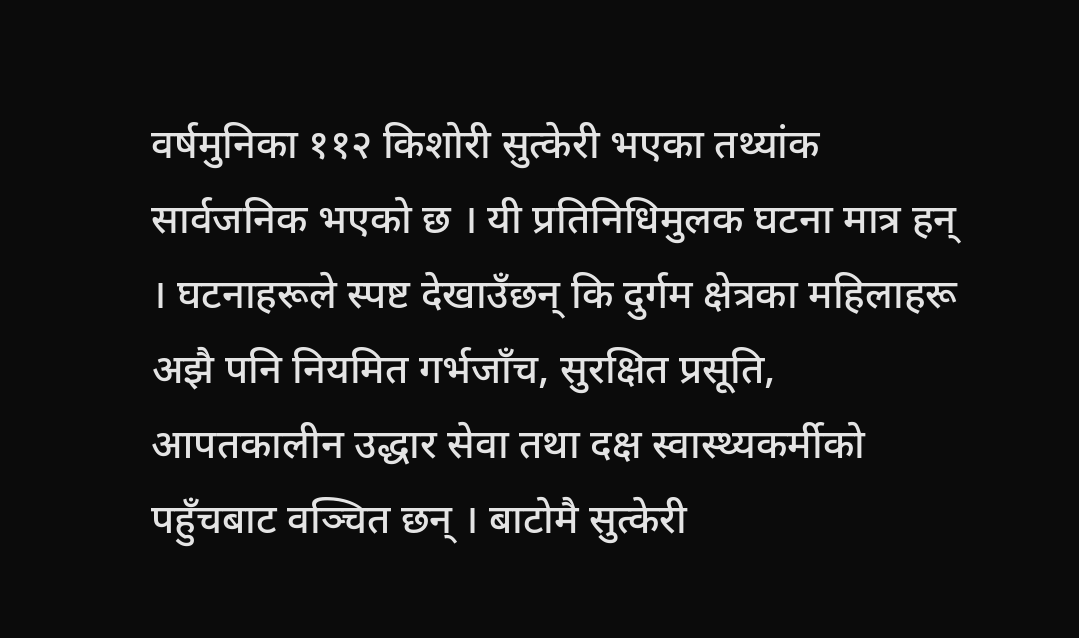वर्षमुनिका ११२ किशोरी सुत्केरी भएका तथ्यांक सार्वजनिक भएको छ । यी प्रतिनिधिमुलक घटना मात्र हन् । घटनाहरूले स्पष्ट देखाउँछन् कि दुर्गम क्षेत्रका महिलाहरू अझै पनि नियमित गर्भजाँच, सुरक्षित प्रसूति, आपतकालीन उद्धार सेवा तथा दक्ष स्वास्थ्यकर्मीको पहुँचबाट वञ्चित छन् । बाटोमै सुत्केरी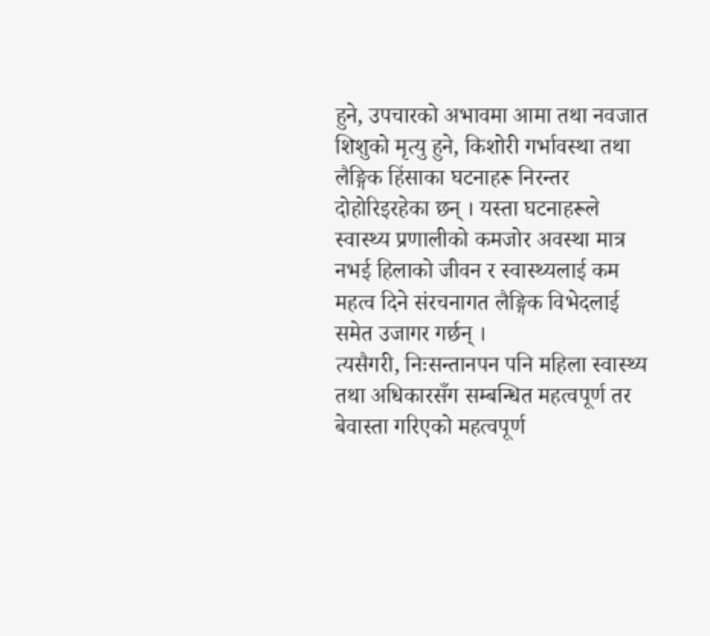हुने, उपचारको अभावमा आमा तथा नवजात शिशुको मृत्यु हुने, किशोरी गर्भावस्था तथा लैङ्गिक हिंसाका घटनाहरू निरन्तर दोहोरिइरहेका छन् । यस्ता घटनाहरूले स्वास्थ्य प्रणालीको कमजोर अवस्था मात्र नभई हिलाको जीवन र स्वास्थ्यलाई कम महत्व दिने संरचनागत लैङ्गिक विभेदलाई समेत उजागर गर्छन् ।
त्यसैगरी, निःसन्तानपन पनि महिला स्वास्थ्य तथा अधिकारसँग सम्बन्धित महत्वपूर्ण तर बेवास्ता गरिएको महत्वपूर्ण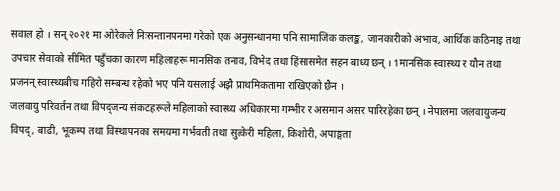सवाल हो । सन् २०२१ मा ओरेकले निःसन्तानपनमा गरेको एक अनुसन्धानमा पनि सामाजिक कलङ्क, जानकारीको अभाव, आर्थिक कठिनाइ तथा उपचार सेवाको सीमित पहुँचका कारण महिलाहरू मानसिक तनाव, विभेद तथा हिंसासमेत सहन बाध्य छन् । 1मानसिक स्वास्थ्य र यौन तथा प्रजनन् स्वास्थ्यबीच गहिरो सम्बन्ध रहेको भए पनि यसलाई अझै प्राथमिकतामा राखिएको छैन ।
जलवायु परिवर्तन तथा विपद्जन्य संकटहरूले महिलाको स्वास्थ्य अधिकारमा गम्भीर र असमान असर पारिरहेका छन् । नेपालमा जलवायुजन्य विपद्, बाढी, भूकम्प तथा विस्थापनका समयमा गर्भवती तथा सुत्केरी महिला, किशोरी, अपाङ्गता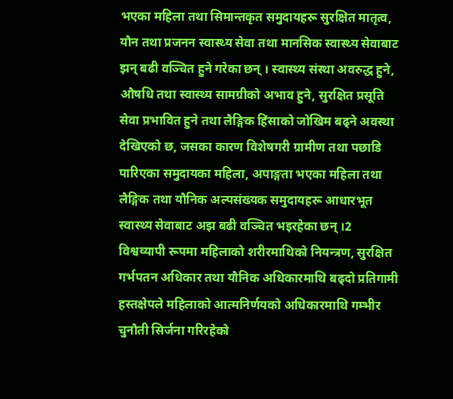भएका महिला तथा सिमान्तकृत समुदायहरू सुरक्षित मातृत्व, यौन तथा प्रजनन स्वास्थ्य सेवा तथा मानसिक स्वास्थ्य सेवाबाट झन् बढी वञ्चित हुने गरेका छन् । स्वास्थ्य संस्था अवरुद्ध हुने, औषधि तथा स्वास्थ्य सामग्रीको अभाव हुने, सुरक्षित प्रसूति सेवा प्रभावित हुने तथा लैङ्गिक हिंसाको जोखिम बढ्ने अवस्था देखिएको छ, जसका कारण विशेषगरी ग्रामीण तथा पछाडि पारिएका समुदायका महिला, अपाङ्गता भएका महिला तथा लैङ्गिक तथा यौनिक अल्पसंख्यक समुदायहरू आधारभूत स्वास्थ्य सेवाबाट अझ बढी वञ्चित भइरहेका छन् ।2
विश्वव्यापी रूपमा महिलाको शरीरमाथिको नियन्त्रण, सुरक्षित गर्भपतन अधिकार तथा यौनिक अधिकारमाथि बढ्दो प्रतिगामी हस्तक्षेपले महिलाको आत्मनिर्णयको अधिकारमाथि गम्भीर चुनौती सिर्जना गरिरहेको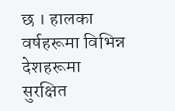छ । हालका वर्षहरूमा विभिन्न देशहरूमा सुरक्षित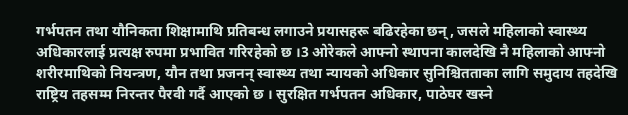गर्भपतन तथा यौनिकता शिक्षामाथि प्रतिबन्ध लगाउने प्रयासहरू बढिरहेका छन्, जसले महिलाको स्वास्थ्य अधिकारलाई प्रत्यक्ष रुपमा प्रभावित गरिरहेको छ ।3 ओरेकले आफ्नो स्थापना कालदेखि नै महिलाको आफ्नो शरीरमाथिको नियन्त्रण, यौन तथा प्रजनन् स्वास्थ्य तथा न्यायको अधिकार सुनिश्चितताका लागि समुदाय तहदेखि राष्ट्रिय तहसम्म निरन्तर पैरवी गर्दै आएको छ । सुरक्षित गर्भपतन अधिकार, पाठेघर खस्ने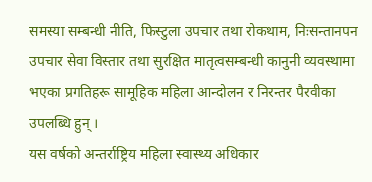समस्या सम्बन्धी नीति, फिस्टुला उपचार तथा रोकथाम, निःसन्तानपन उपचार सेवा विस्तार तथा सुरक्षित मातृत्वसम्बन्धी कानुनी व्यवस्थामा भएका प्रगतिहरू सामूहिक महिला आन्दोलन र निरन्तर पैरवीका उपलब्धि हुन् ।
यस वर्षको अन्तर्राष्ट्रिय महिला स्वास्थ्य अधिकार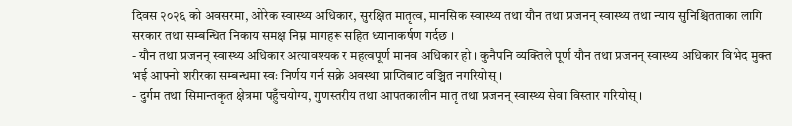दिवस २०२६ को अवसरमा, ओरेक स्वास्थ्य अधिकार, सुरक्षित मातृत्व, मानसिक स्वास्थ्य तथा यौन तथा प्रजनन् स्वास्थ्य तथा न्याय सुनिश्चितताका लागि सरकार तथा सम्बन्धित निकाय समक्ष निम्न मागहरू सहित ध्यानाकर्षण गर्दछ ।
- यौन तथा प्रजनन् स्वास्थ्य अधिकार अत्यावश्यक र महत्वपूर्ण मानव अधिकार हो । कुनैपनि व्यक्तिले पूर्ण यौन तथा प्रजनन् स्वास्थ्य अधिकार विभेद मुक्त भई आफ्नो शरीरका सम्बन्धमा स्वः निर्णय गर्न सक्ने अवस्था प्राप्तिबाट वञ्चित नगरियोस् ।
- दुर्गम तथा सिमान्तकृत क्षेत्रमा पहुँचयोग्य, गुणस्तरीय तथा आपतकालीन मातृ तथा प्रजनन् स्वास्थ्य सेवा विस्तार गरियोस् ।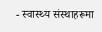- स्वास्थ्य संस्थाहरूमा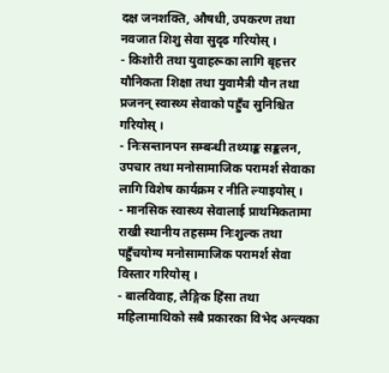दक्ष जनशक्ति, औषधी, उपकरण तथा नवजात शिशु सेवा सुदृढ गरियोस् ।
- किशोरी तथा युवाहरूका लागि बृहत्तर यौनिकता शिक्षा तथा युवामैत्री यौन तथा प्रजनन् स्वास्थ्य सेवाको पहुँच सुनिश्चित गरियोस् ।
- निःसन्तानपन सम्बन्धी तथ्याङ्क सङ्कलन, उपचार तथा मनोसामाजिक परामर्श सेवाका लागि विशेष कार्यक्रम र नीति ल्याइयोस् ।
- मानसिक स्वास्थ्य सेवालाई प्राथमिकतामा राखी स्थानीय तहसम्म निःशुल्क तथा पहुँचयोग्य मनोसामाजिक परामर्श सेवा विस्तार गरियोस् ।
- बालविवाह, लैङ्गिक हिंसा तथा महिलामाथिको सबै प्रकारका विभेद अन्त्यका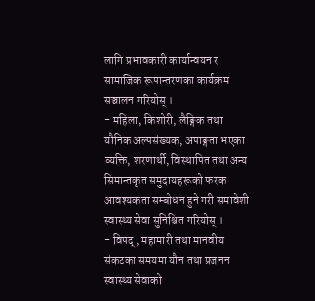लागि प्रभावकारी कार्यान्वयन र सामाजिक रूपान्तरणका कार्यक्रम सञ्चालन गरियोस् ।
- महिला, किशोरी, लैङ्गिक तथा यौनिक अल्पसंख्यक, अपाङ्गता भएका व्यक्ति, शरणार्थी, विस्थापित तथा अन्य सिमान्तकृत समुदायहरूको फरक आवश्यकता सम्बोधन हुने गरी समावेशी स्वास्थ्य सेवा सुनिश्चित गरियोस् ।
- विपद्, महामारी तथा मानवीय संकटका समयमा यौन तथा प्रजनन स्वास्थ्य सेवाको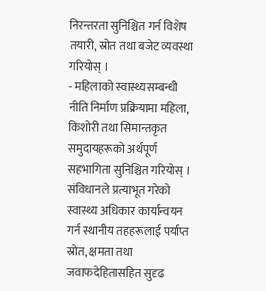निरन्तरता सुनिश्चित गर्न विशेष तयारी, स्रोत तथा बजेट व्यवस्था गरियोस् ।
- महिलाको स्वास्थ्यसम्बन्धी नीति निर्माण प्रक्रियामा महिला, किशोरी तथा सिमान्तकृत समुदायहरूको अर्थपूर्ण सहभागिता सुनिश्चित गरियोस् ।
संविधानले प्रत्याभूत गरेको स्वास्थ्य अधिकार कार्यान्वयन गर्न स्थानीय तहहरूलाई पर्याप्त स्रोत, क्षमता तथा जवाफदेहितासहित सुदृढ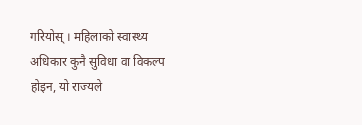गरियोस् । महिलाको स्वास्थ्य अधिकार कुनै सुविधा वा विकल्प होइन, यो राज्यले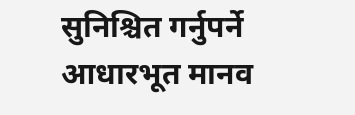सुनिश्चित गर्नुपर्ने आधारभूत मानव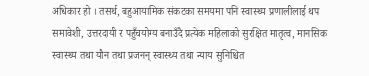अधिकार हो । तसर्थ, बहुआयामिक संकटका समयमा पनि स्वास्थ्य प्रणालीलाई थप समावेशी, उत्तरदायी र पहुँचयोग्य बनाउँदै प्रत्येक महिलाको सुरक्षित मातृत्व, मानसिक स्वास्थ्य तथा यौन तथा प्रजनन् स्वास्थ्य तथा न्याय सुनिश्चित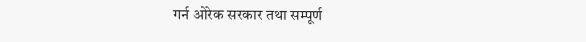गर्न ओरेक सरकार तथा सम्पूर्ण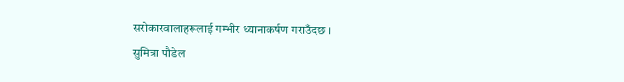सरोकारवालाहरूलाई गम्भीर ध्यानाकर्षण गराउँदछ ।
सुमित्रा पौडेल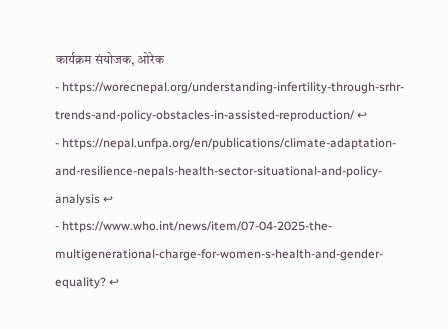कार्यक्रम संयोजक, ओरेक
- https://worecnepal.org/understanding-infertility-through-srhr-trends-and-policy-obstacles-in-assisted-reproduction/ ↩
- https://nepal.unfpa.org/en/publications/climate-adaptation-and-resilience-nepals-health-sector-situational-and-policy-analysis ↩
- https://www.who.int/news/item/07-04-2025-the-multigenerational-charge-for-women-s-health-and-gender-equality? ↩